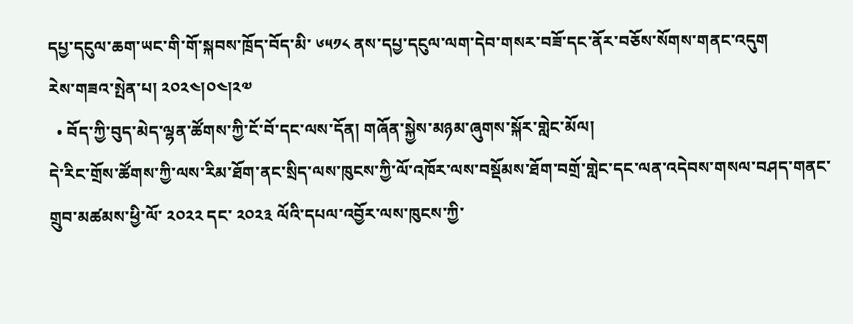དཔྱ་དངུལ་ཆག་ཡང་གི་གོ་སྐབས་ཁྲོད་བོད་མི་ ༦༥༡༨ ནས་དཔྱ་དངུལ་ལག་དེབ་གསར་བཟོ་དང་ནོར་བཅོས་སོགས་གནང་འདུག
རེས་གཟའ་སྤེན་པ། ༢༠༢༤།༠༤།༢༧
  • བོད་ཀྱི་བུད་མེད་ལྷན་ཚོགས་ཀྱི་ངོ་བོ་དང་ལས་དོན། གཞོན་སྐྱེས་མཉམ་ཞུགས་སྐོར་གླེང་མོལ།
དེ་རིང་གྲོས་ཚོགས་ཀྱི་ལས་རིམ་ཐོག་ནང་སྲིད་ལས་ཁུངས་ཀྱི་ལོ་འཁོར་ལས་བསྡོམས་ཐོག་བགྲོ་གླེང་དང་ལན་འདེབས་གསལ་བཤད་གནང་གྲུབ་མཚམས་ཕྱི་ལོ་ ༢༠༢༢ དང་ ༢༠༢༣ ལོའི་དཔལ་འབྱོར་ལས་ཁུངས་ཀྱི་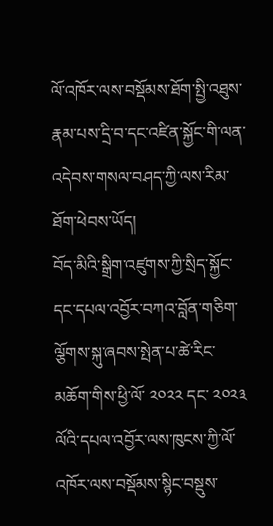ལོ་འཁོར་ལས་བསྡོམས་ཐོག་སྤྱི་འཐུས་རྣམ་པས་དྲི་བ་དང་འཛིན་སྐྱོང་གི་ལན་འདེབས་གསལ་བཤད་ཀྱི་ལས་རིམ་ཐོག་ཕེབས་ཡོད།
བོད་མིའི་སྒྲིག་འཛུགས་ཀྱི་སྲིད་སྐྱོང་དང་དཔལ་འབྱོར་བཀའ་བློན་གཅིག་ལྕོགས་སྐུ་ཞབས་སྤེན་པ་ཚེ་རིང་མཆོག་གིས་ཕྱི་ལོ་ ༢༠༢༢ དང་ ༢༠༢༣ ལོའི་དཔལ་འབྱོར་ལས་ཁུངས་ཀྱི་ལོ་འཁོར་ལས་བསྡོམས་སྙིང་བསྡུས་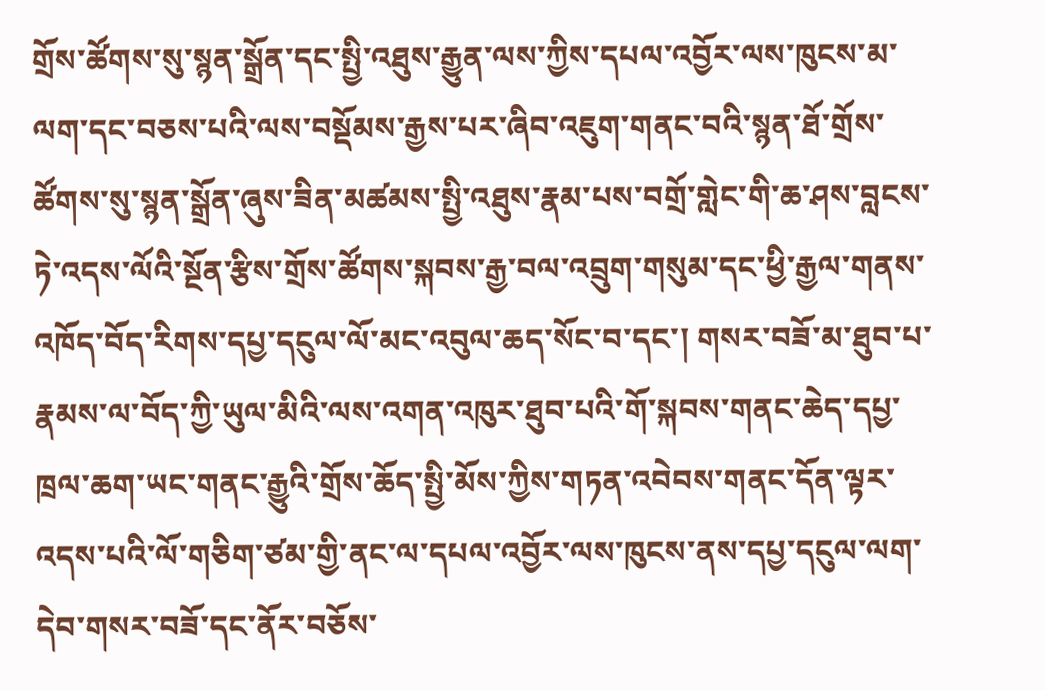གྲོས་ཚོགས་སུ་སྙན་སྒྲོན་དང་སྤྱི་འཐུས་རྒྱུན་ལས་ཀྱིས་དཔལ་འབྱོར་ལས་ཁུངས་མ་ལག་དང་བཅས་པའི་ལས་བསྡོམས་རྒྱས་པར་ཞིབ་འཇུག་གནང་བའི་སྙན་ཐོ་གྲོས་ཚོགས་སུ་སྙན་སྒྲོན་ཞུས་ཟིན་མཚམས་སྤྱི་འཐུས་རྣམ་པས་བགྲོ་གླེང་གི་ཆ་ཤས་བླངས་ཏེ་འདས་ལོའི་སྔོན་རྩིས་གྲོས་ཚོགས་སྐབས་རྒྱ་བལ་འབྲུག་གསུམ་དང་ཕྱི་རྒྱལ་གནས་འཁོད་བོད་རིགས་དཔྱ་དངུལ་ལོ་མང་འབུལ་ཆད་སོང་བ་དང་། གསར་བཟོ་མ་ཐུབ་པ་རྣམས་ལ་བོད་ཀྱི་ཡུལ་མིའི་ལས་འགན་འཁུར་ཐུབ་པའི་གོ་སྐབས་གནང་ཆེད་དཔྱ་ཁྲལ་ཆག་ཡང་གནང་རྒྱུའི་གྲོས་ཆོད་སྤྱི་མོས་ཀྱིས་གཏན་འབེབས་གནང་དོན་ལྟར་འདས་པའི་ལོ་གཅིག་ཙམ་གྱི་ནང་ལ་དཔལ་འབྱོར་ལས་ཁུངས་ནས་དཔྱ་དངུལ་ལག་དེབ་གསར་བཟོ་དང་ནོར་བཅོས་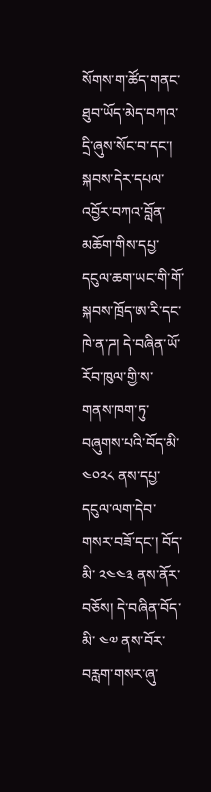སོགས་ག་ཚོད་གནང་ཐུབ་ཡོད་མེད་བཀའ་དྲི་ཞུས་སོང་བ་དང་། སྐབས་དེར་དཔལ་འབྱོར་བཀའ་བློན་མཆོག་གིས་དཔྱ་དངུལ་ཆག་ཡང་གི་གོ་སྐབས་ཁྲོད་ཨ་རི་དང་ཁེ་ན་ཌ། དེ་བཞིན་ཡོ་རོབ་ཁུལ་གྱི་ས་གནས་ཁག་ཏུ་བཞུགས་པའི་བོད་མི་ ༤༠༢༨ ནས་དཔྱ་དངུལ་ལག་དེབ་གསར་བཟོ་དང་། བོད་མི་ ༢༤༤༣ ནས་ནོར་བཅོས། དེ་བཞིན་བོད་མི་ ༤༧ ནས་བོར་བརླག་གསར་ཞུ་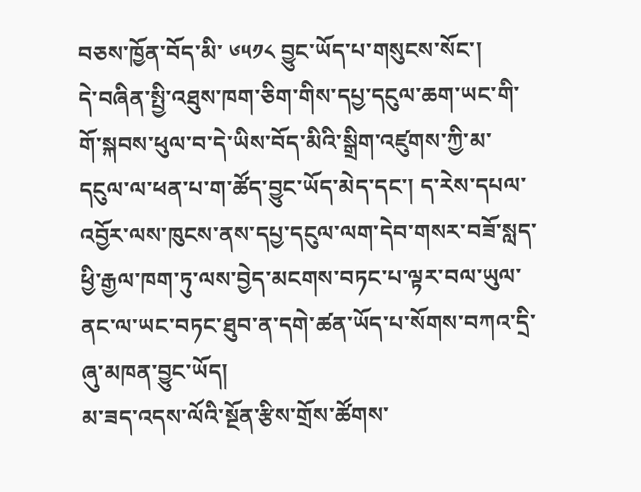བཅས་ཁྱོན་བོད་མི་ ༦༥༡༨ བྱུང་ཡོད་པ་གསུངས་སོང་།
དེ་བཞིན་སྤྱི་འཐུས་ཁག་ཅིག་གིས་དཔྱ་དངུལ་ཆག་ཡང་གི་གོ་སྐབས་ཕུལ་བ་དེ་ཡིས་བོད་མིའི་སྒྲིག་འཛུགས་ཀྱི་མ་དངུལ་ལ་ཕན་པ་ག་ཚོད་བྱུང་ཡོད་མེད་དང་། ད་རེས་དཔལ་འབྱོར་ལས་ཁུངས་ནས་དཔྱ་དངུལ་ལག་དེབ་གསར་བཟོ་སླད་ཕྱི་རྒྱལ་ཁག་ཏུ་ལས་བྱེད་མངགས་བཏང་པ་ལྟར་བལ་ཡུལ་ནང་ལ་ཡང་བཏང་ཐུབ་ན་དགེ་ཚན་ཡོད་པ་སོགས་བཀའ་དྲི་ཞུ་མཁན་བྱུང་ཡོད།
མ་ཟད་འདས་ལོའི་སྔོན་རྩིས་གྲོས་ཚོགས་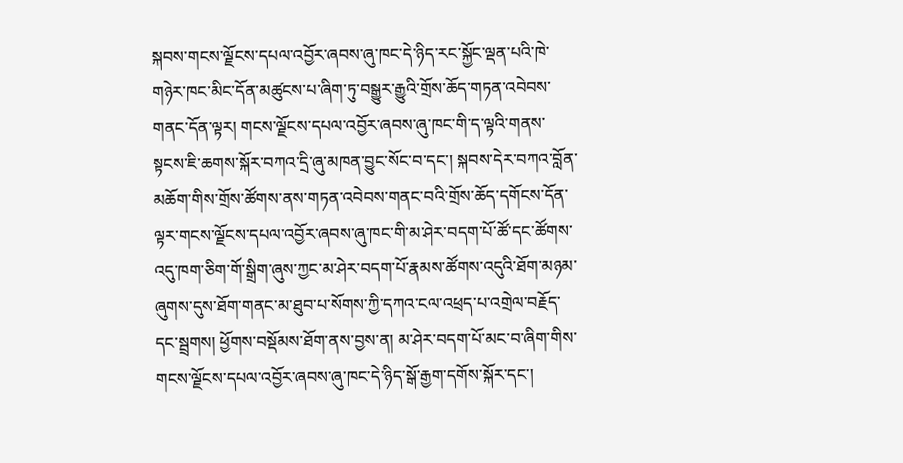སྐབས་གངས་ལྗོངས་དཔལ་འབྱོར་ཞབས་ཞུ་ཁང་དེ་ཉིད་རང་སྐྱོང་ལྡན་པའི་ཁེ་གཉེར་ཁང་མིང་དོན་མཚུངས་པ་ཞིག་ཏུ་བསྒྱུར་རྒྱུའི་གྲོས་ཆོད་གཏན་འབེབས་གནང་དོན་ལྟར། གངས་ལྗོངས་དཔལ་འབྱོར་ཞབས་ཞུ་ཁང་གི་ད་ལྟའི་གནས་སྟངས་ཇི་ཆགས་སྐོར་བཀའ་དྲི་ཞུ་མཁན་བྱུང་སོང་བ་དང་། སྐབས་དེར་བཀའ་བློན་མཆོག་གིས་གྲོས་ཚོགས་ནས་གཏན་འབེབས་གནང་བའི་གྲོས་ཆོད་དགོངས་དོན་ལྟར་གངས་ལྗོངས་དཔལ་འབྱོར་ཞབས་ཞུ་ཁང་གི་མ་ཤེར་བདག་པོ་ཚོ་དང་ཚོགས་འདུ་ཁག་ཅིག་གོ་སྒྲིག་ཞུས་ཀྱང་མ་ཤེར་བདག་པོ་རྣམས་ཚོགས་འདུའི་ཐོག་མཉམ་ཞུགས་དུས་ཐོག་གནང་མ་ཐུབ་པ་སོགས་ཀྱི་དཀའ་ངལ་འཕྲད་པ་འགྲེལ་བརྗོད་དང་སྦྲགས། ཕྱོགས་བསྡོམས་ཐོག་ནས་བྱས་ན། མ་ཤེར་བདག་པོ་མང་བ་ཞིག་གིས་གངས་ལྗོངས་དཔལ་འབྱོར་ཞབས་ཞུ་ཁང་དེ་ཉིད་སྒོ་རྒྱག་དགོས་སྐོར་དང་།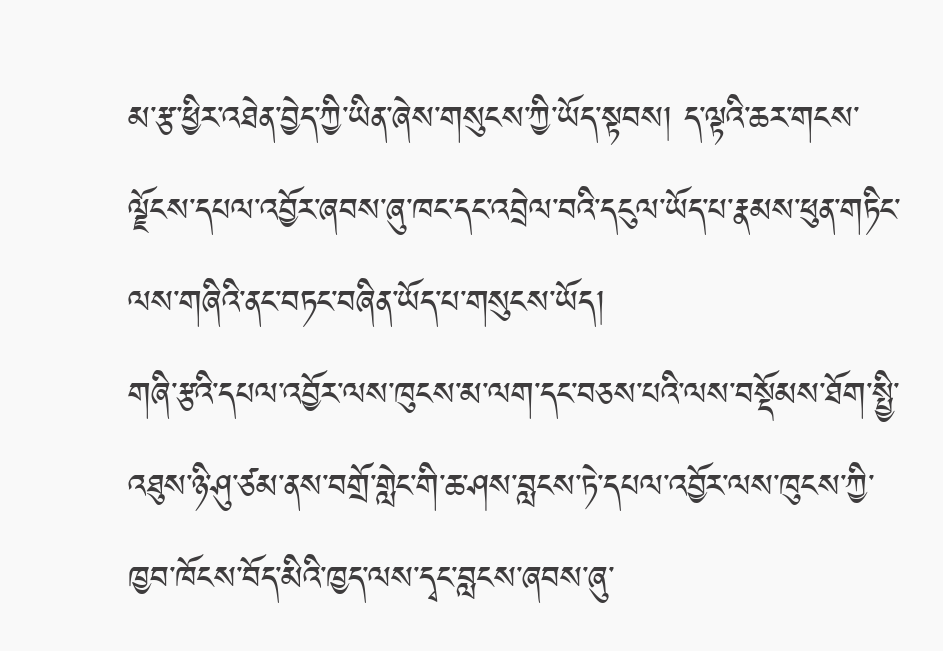མ་རྩ་ཕྱིར་འཐེན་བྱེད་ཀྱི་ཡིན་ཞེས་གསུངས་ཀྱི་ཡོད་སྟབས། ད་ལྟའི་ཆར་གངས་ལྗོངས་དཔལ་འབྱོར་ཞབས་ཞུ་ཁང་དང་འབྲེལ་བའི་དངུལ་ཡོད་པ་རྣམས་ཕུན་གཏིང་ལས་གཞིའི་ནང་བཏང་བཞིན་ཡོད་པ་གསུངས་ཡོད།
གཞི་རྩའི་དཔལ་འབྱོར་ལས་ཁུངས་མ་ལག་དང་བཅས་པའི་ལས་བསྡོམས་ཐོག་སྤྱི་འཐུས་ཉི་ཤུ་ཙམ་ནས་བགྲོ་གླེང་གི་ཆ་ཤས་བླངས་ཏེ་དཔལ་འབྱོར་ལས་ཁུངས་ཀྱི་ཁྱབ་ཁོངས་བོད་མིའི་ཁྱད་ལས་དྭང་བླངས་ཞབས་ཞུ་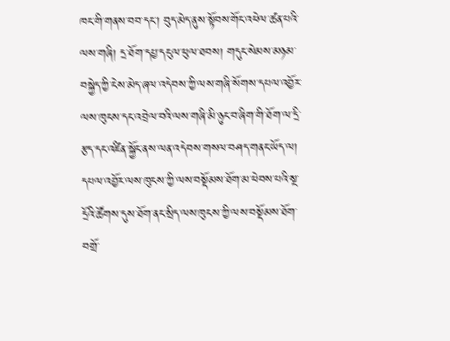ཁང་གི་གནས་བབ་དང་། བུད་མེད་ནུས་སྟོབས་གོང་འཕེལ་ཚན་པའི་ལས་གཞི། དྲ་ཐོག་དཔྱ་དངུལ་ཕུལ་ཐབས། གདུང་སེམས་མཉམ་བསྐྱེད་ཀྱི་ངེས་མེད་ཞལ་འདེབས་ཀྱི་ལས་གཞི་སོགས་དཔལ་འབྱོར་ལས་ཁུངས་དང་འབྲེལ་བའི་ལས་གཞི་མི་ཉུང་བ་ཞིག་གི་ཐོག་ལ་དྲི་རྩད་དང་འཛིན་སྐྱོང་ནས་ལན་འདེབས་གསལ་བཤད་གནང་ཡོད་ལ། དཔལ་འབྱོར་ལས་ཁུངས་ཀྱི་ལས་བསྡོམས་ཐོག་མ་ཕེབས་པའི་སྔ་དྲོའི་ཚོགས་དུས་ཐོག་ནང་སྲིད་ལས་ཁུངས་ཀྱི་ལས་བསྡོམས་ཐོག་བགྲོ་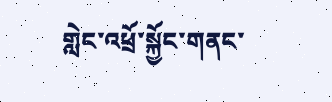གླེང་འཕྲོ་སྐྱོང་གནང་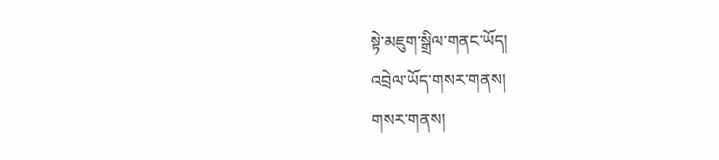སྟེ་མཇུག་སྒྲིལ་གནང་ཡོད།
འབྲེལ་ཡོད་གསར་གནས།
གསར་གནས།